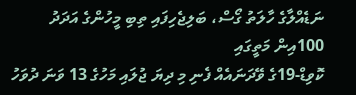ނަޑެއްލާގެ ހާލަތު ގޯސް، ބަލިޖެހިފައި ތިބި މީހުންގެ އަދަދު 100އިން މަތީގައި
ކޮވިޑް-19ގެ ވޭދަނައެއް ފެނި މި ދިޔަ ޖުލައި މަހުގެ 13 ވަނަ ދުވަހު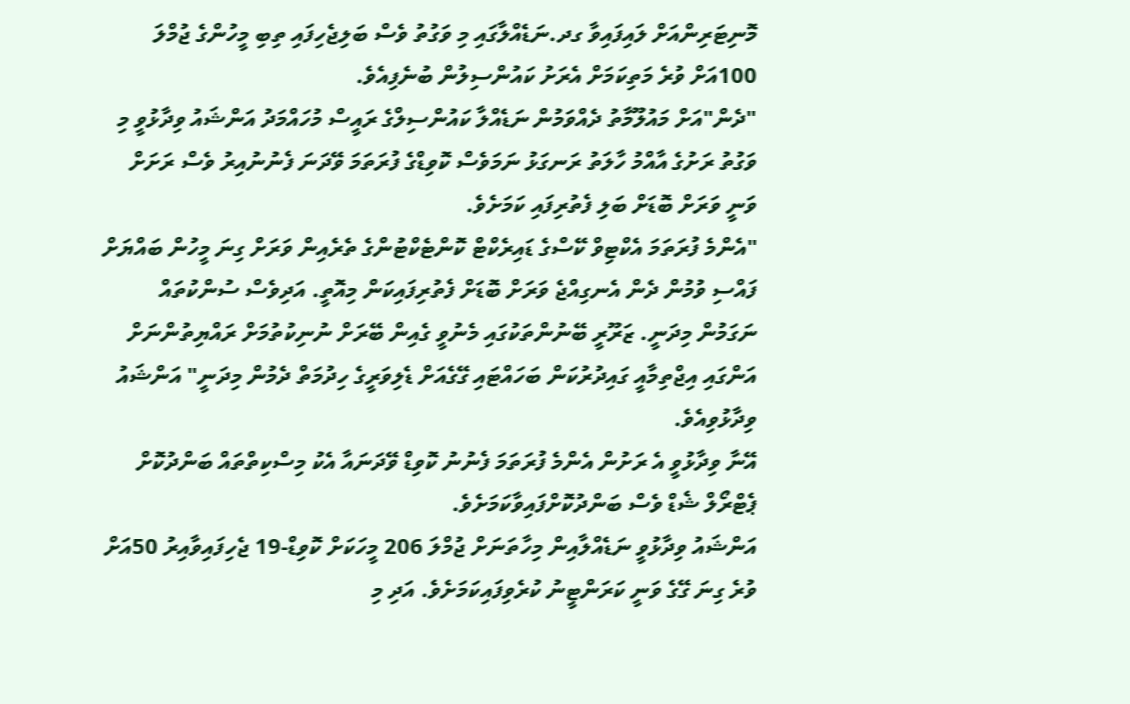މޮނިޓަރިންއަށް ލައިފައިވާ ގދ.ނަޑެއްލާގައި މި ވަގުތު ވެސް ބަލިޖެހިފައި ތިބި މީހުންގެ ޖުމްލަ 100އަށް ވުރެ މަތިކަމަށް އެރަށު ކައުންސިލުން ބުނެފިއެވެ.
"ދެން"އަށް މައުލޫމާތު ދެއްވަމުން ނަޑެއްލާ ކައުންސިލްގެ ރައީސް މުހައްމަދު އަންޝައު ވިދާޅުވީ މި ވަގުތު ރަށުގެ އާއްމު ހާލަތު ރަނގަޅު ނަމަވެސް ކޮވިޑްގެ ފުރަތަމަ ވޭދަނަ ފެނުނުއިރު ވެސް ރަށަށް ވަނީ ވަރަށް ބޮޑަށް ބަލި ފެތުރިފައި ކަމަށެވެ.
"އެންމެ ފުރަތަމަ އެކްޓިވް ކޭސްގެ ޑައިރެކްޓް ކޮންޓެކްޓުންގެ ތެރެއިން ވަރަށް ގިނަ މީހުން ބައްޔަށް ފައްސި ވުމުން ދެން އެނގިއްޖެ ވަރަށް ބޮޑަށް ފެތުރިފައިކަން މިއޮތީ. އަދިވެސް ސުންކުތައް ނަގަމުން މިދަނީ. ޒަރޫރީ ބޭނުންތަކުގައި މެނުވީ ގެއިން ބޭރަށް ނުނިކުތުމަށް ރައްޔިތުންނަށް އަންގައި އިޖްތިމާއީ ގައިދުރުކަން ބަހައްޓައި ގޭގެއަށް ޑެލިވަރީގެ ހިދުމަތް ދެމުން މިދަނީ" އަންޝައު ވިދާޅުވިއެވެ.
އޭނާ ވިދާޅުވީ އެ ރަށުން އެންމެ ފުރަތަމަ ފެނުނު ކޮވިޑް ވޭދަނައާ އެކު މިސްކިތްތައް ބަންދުކޮށް ޕެޓްރޯލް ޝެޑް ވެސް ބަންދުކޮށްފައިވާކަމަށެވެ.
އަންޝައު ވިދާޅުވީ ނަޑެއްލާއިން މިހާތަނަށް ޖުމްލަ 206 މީހަކަށް ކޮވިޑް-19 ޖެހިފައިވާއިރު 50އަށް ވުރެ ގިނަ ގޭގެ ވަނީ ކަރަންޓީނު ކުރެވިފައިކަމަށެވެ. އަދި މި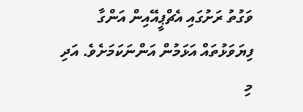ވަގުތު ރަށުގައި އެޗްޕީއޭއިން އަންގާ ފިޔަވަޅުތައް އަޅަމުން އަންނަކަމަށެވެ. އަދި މި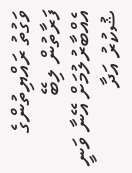ވަގުތު ރައްޔިތުންގެ ފަރާތުން ލިބޭ އެއްބާރުލުމަށް އޭނާ ވަނީ ޝުކުރު އަދާ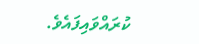ކުރައްވައިފައެވެ.